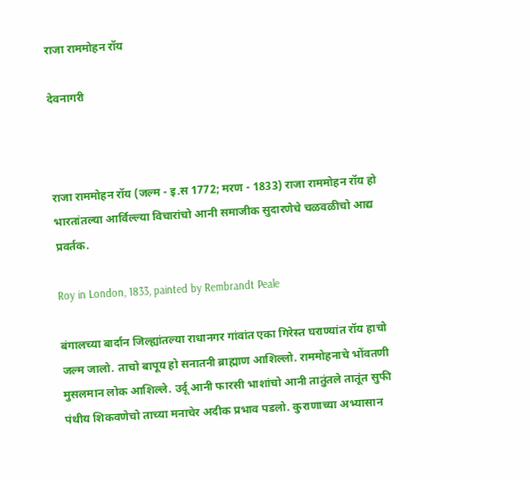राजा राममोहन रॉय

देवनागरी



राजा राममोहन रॉय (जल्म - इ.स 1772; मरण - 1833) राजा राममोहन रॉय हो भारतांतल्या आर्विल्ल्या विचारांचो आनी समाजीक सुदारणेचे चळवळीचो आद्य प्रवर्तक.

Roy in London, 1833, painted by Rembrandt Peale

बंगालच्या बार्दान जिल्ह्यांतल्या राधानगर गांवांत एका गिरेस्त घराण्यांत रॉय हाचो जल्म जालो. ताचो बापूय हो सनातनी ब्राह्माण आशिल्लो. राममोहनाचे भोंवतणी मुसलमान लोक आशिल्ले. उर्दू आनी फारसी भाशांचो आनी तातुंतले तातूंत सुफी पंथीय शिकवणेचो ताच्या मनाचेर अदीक प्रभाव पडलो. कुराणाच्या अभ्यासान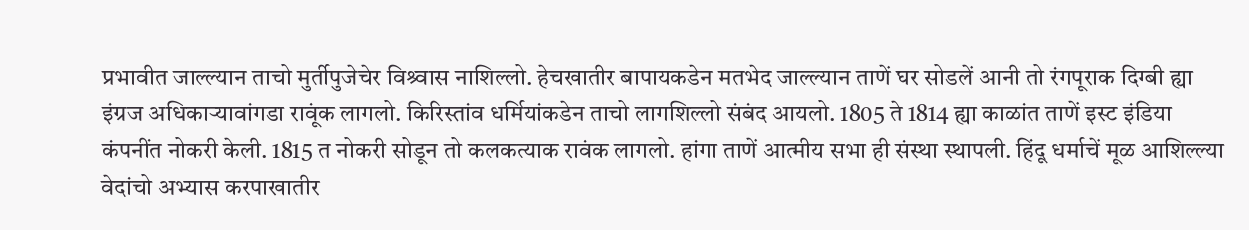प्रभावीत जाल्ल्यान ताचो मुर्तीपुजेचेर विश्र्वास नाशिल्लो. हेचखातीर बापायकडेन मतभेद जाल्ल्यान ताणें घर सोडलें आनी तो रंगपूराक दिग्बी ह्या इंग्रज अधिकाऱ्यावांगडा रावूंक लागलो. किरिस्तांव धर्मियांकडेन ताचो लागशिल्लो संबंद आयलो. 1805 ते 1814 ह्या काळांत ताणें इस्ट इंडिया कंपनींत नोकरी केली. 1815 त नोकरी सोडून तो कलकत्याक रावंक लागलो. हांगा ताणें आत्मीय सभा ही संस्था स्थापली. हिंदू धर्माचें मूळ आशिल्ल्या वेदांचो अभ्यास करपाखातीर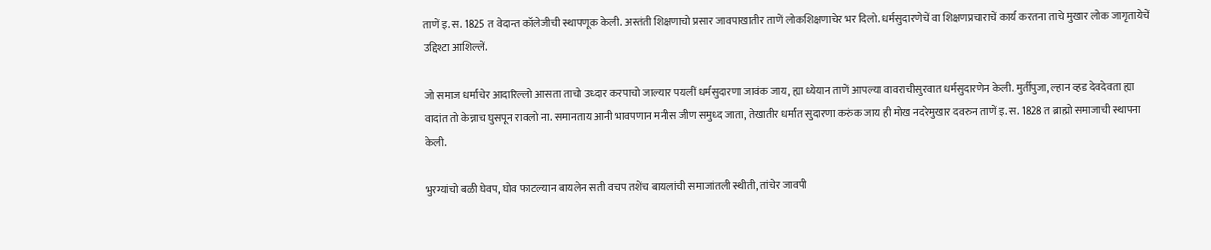ताणें इ. स. 1825 त वेदान्त कॉलेजीची स्थापणूक केली. अस्तंती शिक्षणाचो प्रसार जावपाखातीर ताणें लोकशिक्षणाचेर भर दिलो. धर्मसुदारणेचें वा शिक्षणप्रचाराचें कार्य करतना ताचे मुखार लोक जागृतायेचें उद्दिश्टा आशिल्लें.

जो समाज धर्माचेर आदारिल्लो आसता ताचो उध्दार करपाचो जाल्यार पयलीं धर्मसुदारणा जावंक जाय, ह्या ध्येयान ताणें आपल्या वावराचीसुरवात धर्मसुदारणेन केली. मुर्तीपुजा, ल्हान व्हड देवदेवता ह्या वादांत तो केन्नाच घुसपून रावलो ना. समानताय आनी भावपणान मनीस जीण समुध्द जाता, तेखातीर धर्मांत सुदारणा करुंक जाय ही मोख नदरेमुखार दवरुन ताणें इ. स. 1828 त ब्राह्मो समाजाची स्थापना केली.

भुरग्यांचो बळी घेवप, घोव फाटल्यान बायलेन सती वचप तशेंच बायलांची समाजांतली स्थीती, तांचेर जावपी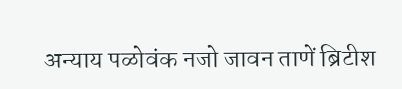अन्याय पळोवंक नजो जावन ताणें ब्रिटीश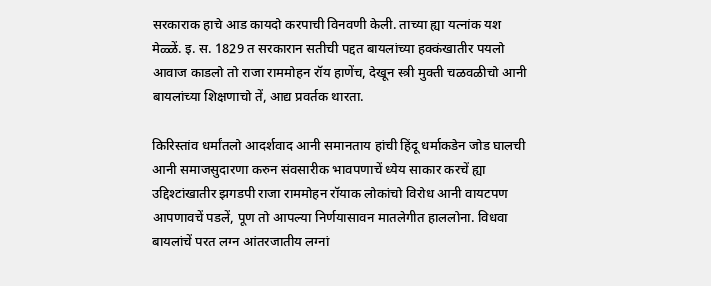सरकाराक हाचे आड कायदो करपाची विनवणी केली. ताच्या ह्या यत्नांक यश मेळ्ळें. इ. स. 1829 त सरकारान सतीची पद्दत बायलांच्या हक्कंखातीर पयलो आवाज काडलो तो राजा राममोहन रॉय हाणेंच, देखून स्त्री मुक्ती चळवळीचो आनी बायलांच्या शिक्षणाचो तें, आद्य प्रवर्तक थारता.

किरिस्तांव धर्मांतलो आदर्शवाद आनी समानताय हांची हिंदू धर्माकडेन जोड घालची आनी समाजसुदारणा करुन संवसारीक भावपणाचें ध्येय साकार करचें ह्या उद्दिश्टांखातीर झगडपी राजा राममोहन रॉयाक लोकांचो विरोध आनी वायटपण आपणावचें पडलें, पूण तो आपल्या निर्णयासावन मातलेगीत हाललोना. विधवा बायलांचें परत लग्न आंतरजातीय लग्नां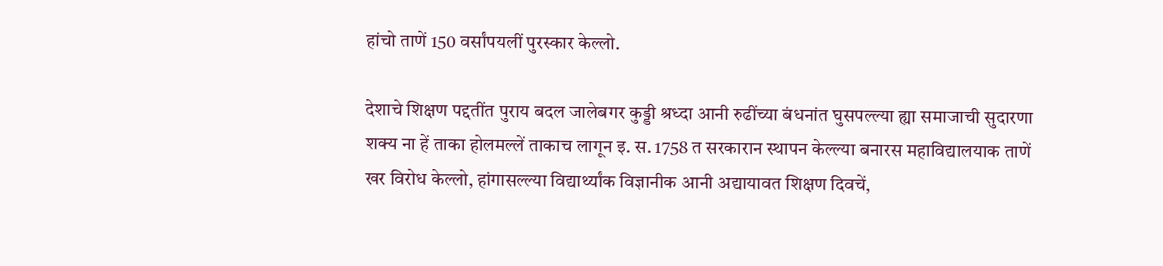हांचो ताणें 150 वर्सांपयलीं पुरस्कार केल्लो.

देशाचे शिक्षण पद्दतींत पुराय बदल जालेबगर कुड्डी श्रध्दा आनी रुढींच्या बंधनांत घुसपल्ल्या ह्या समाजाची सुदारणा शक्य ना हें ताका होलमल्लें ताकाच लागून इ. स. 1758 त सरकारान स्थापन केल्ल्या बनारस महाविद्यालयाक ताणें खर विरोध केल्लो, हांगासल्ल्या विद्यार्थ्यांक विज्ञानीक आनी अद्यायावत शिक्षण दिवचें,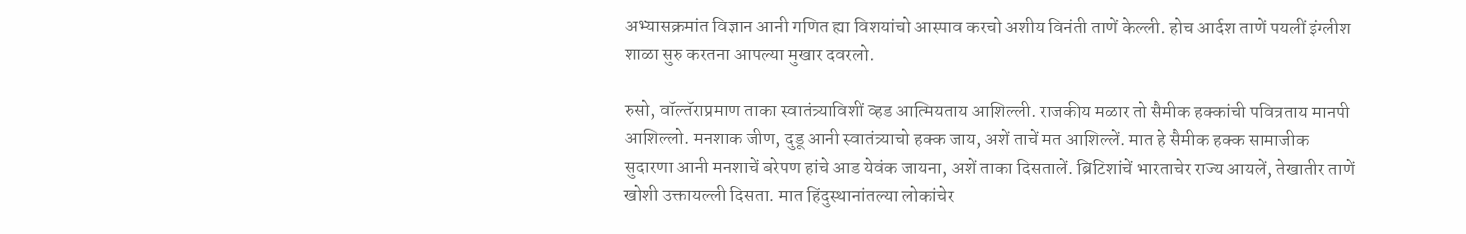अभ्यासक्रमांत विज्ञान आनी गणित ह्या विशयांचो आस्पाव करचो अशीय विनंती ताणें केल्ली. होच आर्दश ताणें पयलीं इंग्लीश शाळा सुरु करतना आपल्या मुखार दवरलो.

रुसो, वॉल्तॅराप्रमाण ताका स्वातंत्र्याविशीं व्हड आत्मियताय आशिल्ली. राजकीय मळार तो सैमीक हक्कांची पवित्रताय मानपी आशिल्लो. मनशाक जीण, दुडू आनी स्वातंत्र्याचो हक्क जाय, अशें ताचें मत आशिल्लें. मात हे सैमीक हक्क सामाजीक सुदारणा आनी मनशाचें बरेपण हांचे आड येवंक जायना, अशें ताका दिसतालें. ब्रिटिशांचें भारताचेर राज्य आयलें, तेखातीर ताणें खोशी उक्तायल्ली दिसता. मात हिंदुस्थानांतल्या लोकांचेर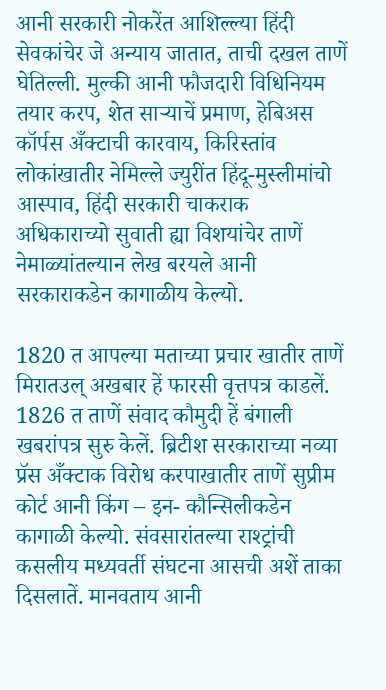आनी सरकारी नोकरेंत आशिल्ल्या हिंदी सेवकांचेर जे अन्याय जातात, ताची दखल ताणें घेतिल्ली. मुल्की आनी फौजदारी विधिनियम तयार करप, शेत साऱ्याचें प्रमाण, हेबिअस कॉर्पस अँक्टाची कारवाय, किरिस्तांव लोकांखातीर नेमिल्ले ज्युरींत हिंदू-मुस्लीमांचो आस्पाव, हिंदी सरकारी चाकराक अधिकाराच्यो सुवाती ह्या विशयांचेर ताणें नेमाळ्यांतल्यान लेख बरयले आनी सरकाराकडेन कागाळीय केल्यो.

1820 त आपल्या मताच्या प्रचार खातीर ताणें मिरातउल् अखबार हें फारसी वृत्तपत्र काडलें. 1826 त ताणें संवाद कौमुदी हें बंगाली खबरांपत्र सुरु केलें. ब्रिटीश सरकाराच्या नव्या प्रॅस अँक्टाक विरोध करपाखातीर ताणें सुप्रीम कोर्ट आनी किंग – इन- कौन्सिलीकडेन कागाळी केल्यो. संवसारांतल्या राश्ट्रांची कसलीय मध्यवर्ती संघटना आसची अशें ताका दिसलातें. मानवताय आनी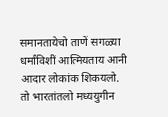समानतायेचो ताणें सगळ्या धर्मांविशीं आत्मियताय आनी आदार लोकांक शिकयलो. तो भारतांतलो मध्ययुगीन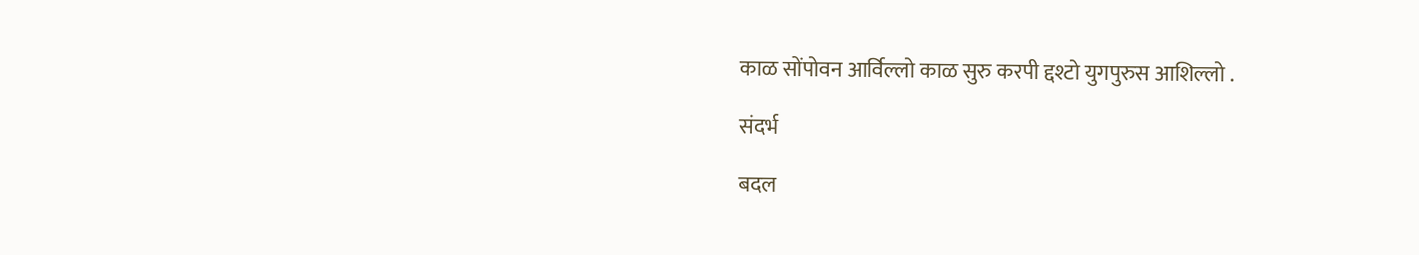काळ सोंपोवन आर्विल्लो काळ सुरु करपी द्दश्टो युगपुरुस आशिल्लो .

संदर्भ

बदल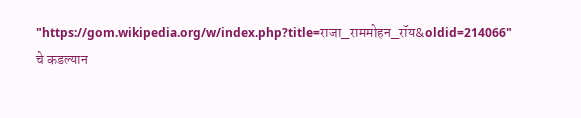"https://gom.wikipedia.org/w/index.php?title=राजा_राममोहन_रॉय&oldid=214066" चे कडल्यान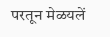परतून मेळयलें